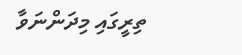ތިރީގައި މިދަންނަވާ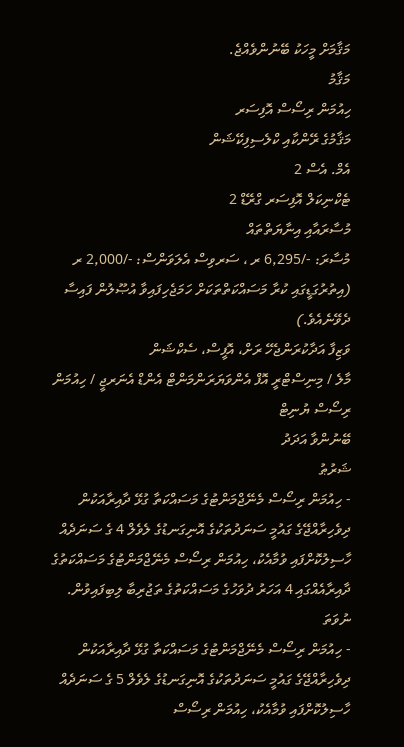މަޤާމަށް މީހަކު ބޭނުންވެއްޖެ.
މަޤާމު
ހިއުމަން ރިސޯސް އޮފިސަރ
މަޤާމުގެ ރޭންކާއި ކްލެސިފިކޭޝަން
އެމް. އެސް 2
ޓެކްނިކަލް އޮފިސަރ ގްރޭޑް 2
މުސާރައާއި އިނާޔަތްތައް
މުސާރަ: -/6,295 ރ ، ސަރވިސް އެލަވަންސް: -/2,000 ރ
(އިތުރުގަޑީގައި ކުރާ މަސައްކަތްތަކަށް ހަމަޖެހިފައިވާ އުޞޫލުން ފައިސާ ދެވޭނެއެވެ.)
ވަޒިފާ އަދާކުރަންޖެހޭ ރަށް، އޮފީސް، ސެކްޝަން
މާލެ / މިނިސްޓްރީ އޮފް އެންވަޔަރަންމަންޓް އެންޑް އެނަރޖީ / ހިއުމަން ރިސޯސް ޔުނިޓް
ބޭނުންވާ އަދަދު
ޝަރުޠު
- ހިއުމަން ރިސޯސް މެނޭޖްމަންޓުގެ މަސައްކަތާ ގުޅޭ ދާއިރާއަކުން ދިވެހިރާއްޖޭގެ ގައުމީ ސަނަދުތަކުގެ އޮނިގަނޑުގެ ލެވެލް 4 ގެ ސަނަދެއް ހާސިލުކޮށްފައި ވުމާއެކު، ހިއުމަން ރިސޯސް މެނޭޖްމަންޓުގެ މަސައްކަތުގެ ދާއިރާއެއްގައި 4 އަހަރު ދުވަހުގެ މަސައްކަތުގެ ތަޖުރިބާ ލިބިފައިވުން. ނުވަތަ
- ހިއުމަން ރިސޯސް މެނޭޖްމަންޓުގެ މަސައްކަތާ ގުޅޭ ދާއިރާއަކުން ދިވެހިރާއްޖޭގެ ގައުމީ ސަނަދުތަކުގެ އޮނިގަނޑުގެ ލެވެލް 5 ގެ ސަނަދެއް ހާސިލުކޮށްފައި ވުމާއެކު، ހިއުމަން ރިސޯސް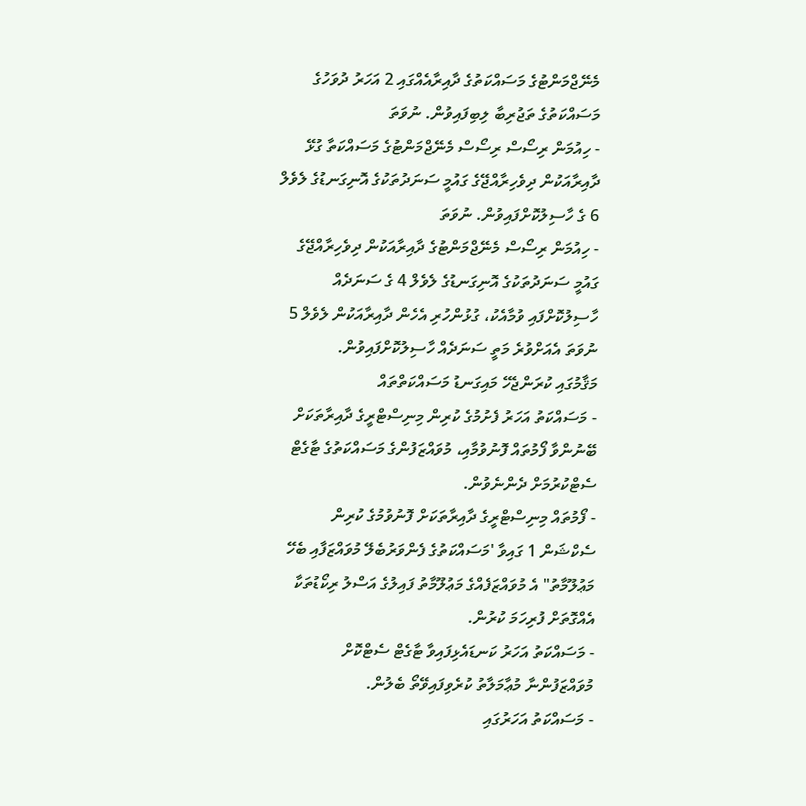މެނޭޖްމަންޓުގެ މަސައްކަތުގެ ދާއިރާއެއްގައި 2 އަހަރު ދުވަހުގެ މަސައްކަތުގެ ތަޖުރިބާ ލިބިފައިވުން. ނުވަތަ
- ހިއުމަން ރިސޯސް ރިސޯސް މެނޭޖްމަންޓުގެ މަސައްކަތާ ގުޅޭ ދާއިރާއަކުން ދިވެހިރާއްޖޭގެ ގައުމީ ސަނަދުތަކުގެ އޮނިގަނޑުގެ ލެވެލް 6 ގެ ހާސިލުކޮށްފައިވުން. ނުވަތަ
- ހިއުމަން ރިސޯސް މެނޭޖްމަންޓުގެ ދާއިރާއަކުން ދިވެހިރާއްޖޭގެ ގައުމީ ސަނަދުތަކުގެ އޮނިގަނޑުގެ ލެވެލް 4 ގެ ސަނަދެއް ހާސިލުކޮށްފައި ވުމާއެކު، ގުޅުންހުރި އެހެން ދާއިރާއަކުން ލެވެލް 5 ނުވަތަ އެއަށްވުރެ މަތީ ސަނަދެއް ހާސިލުކޮށްފައިވުން.
މަޤާމުގައި ކުރަންޖެހޭ މައިގަނޑު މަސައްކަތްތައް
- މަސައްކަތު އަހަރު ފެށުމުގެ ކުރިން މިނިސްޓްރީގެ ދާއިރާތަކަށް ބޭނުންވާ ފޯމުތައް ފޮނުވުމާއި، މުވައްޒަފުންގެ މަސައްކަތުގެ ޓާގެޓް ސެޓްކުރުމަށް ދެންނެވުން.
- ފޯމުތައް މިނިސްޓްރީގެ ދާއިރާތަކަށް ފޮނުވުމުގެ ކުރިން ސެކްޝަން 1 ގައިވާ 'މަސައްކަތުގެ ފެންވަރުބެލޭ މުވައްޒަފާއި ބެހޭ މަޢުލޫމާތު" އެ މުވައްޒަފެއްގެ މަޢުލޫމާތު ފައިލުގެ އަސްލު ރިކޯޑުތަކާ އެއްގޮތަށް ފުރިހަމަ ކުރުން.
- މަސައްކަތު އަހަރު ކަނޑައެޅިފައިވާ ޓާގެޓް ސެޓްކޮށް މުވައްޒަފުންނާ މުޢާމަލާތު ކުރެވިފައިވޭތޯ ބެލުން.
- މަސައްކަތު އަހަރުގައި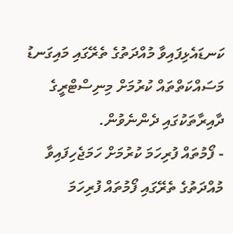ކަނޑައެޅިފައިވާ މުއްދަތުގެ ތެރޭގައި މައިގަނޑު މަސައްކަތްތައް ކުރުމަށް މިނިސްޓްރީގެ ދާއިރާތަކުގައި ދެންނެވުން.
- ފޯމުތައް ފުރިހަމަ ކުރުމަށް ހަމަޖެހިފައިވާ މުއްދަތުގެ ތެރޭގައި ފޯމުތައް ފުރިހަމަ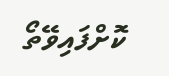ކޮށްފައިވޭތޯ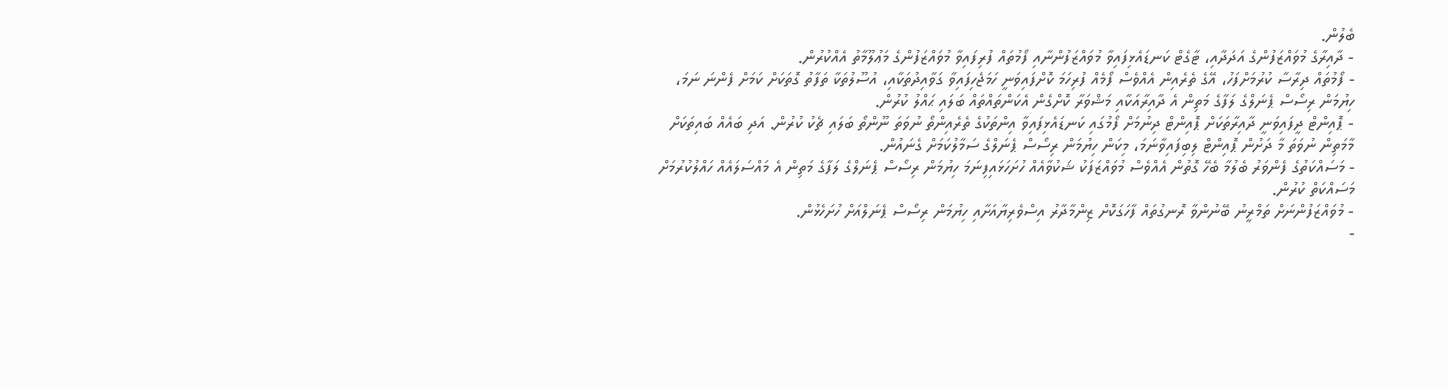ބެލުން.
- ދާއިރާގެ މުވައްޒަފުންގެ އަދަދާއި، ޓާގެޓް ކަނޑައެޅިފައިވާ މުވައްޒަފުންނާއި ފޯމުތައް ފުރިފައިވާ މުވައްޒަފުންގެ މަޢުލޫމާތު އެއްކުރުން.
- ފޯމުތައް ދިރާސާ ކުރުމަށްފަހު، އޭގެ ތެރެއިން އެއްވެސް ފޯމެއް ފުރިހަމަ ކޮށްފައިވަނީ ހަމަޖެހިފައިވާ ގަވާއިދުތަކާއި، އުސޫލުތަކާ ތަފާތު ގޮތަކަށް ކަމަށް ފެންނަ ނަމަ، ހިޔުމަން ރިސޯސް ޕެނަލްގެ ލަފާގެ މަތިން އެ ދާއިރާއަކާއި މަޝްވަރާ ކޮށްގެން އެކަންތައްތައް ބަލައި ޙައްލު ކުރުން.
- ޕޮއިންޓް ދީފައިވަނީ ދާއިރާތަކަށް ޕޮއިންޓް ދިނުމަށް ފޯމުގައި ކަނޑައެޅިފައިވާ އިންތަކުގެ ތެރެއިންތޯ ނުވަތަ ނޫންތޯ ބަލައި ޗެކު ކުރުން. އަދި ބައެއް ބައިތަކަށް މާމަތިން ނުވަތަ މާ ދަށުން ޕޮއިންޓް ލިބިފައިވާނަމަ، މިކަން ހިޔުމަން ރިސޯސް ޕެނަލްގެ ސަމާލުކަމަށް ގެނައުން.
- މަސައްކަތުގެ ފެންވަރު ބެލުމާ ބެހޭ ގޮތުން އެއްވެސް މުވައްޒަފަކު ޝަކުވާއެއް ހުށަހަޅައިފިނަމަ ހިޔުމަން ރިސޯސް ޕެނަލްގެ ލަފާގެ މަތިން އެ މައްސަލައެއް ހައްލުކުރުމަށް މަސައްކަތް ކުރުން.
- މުވައްޒަފުންނަށް ތަމްރީނު ބޭނުންވާ ރޮނގުތައް ފާހަގަކޮށް ޒިންމާދާރު އިސްވެރިޔާއަށާއި ހިޔުމަން ރިސޯސް ޕެނަލްއަށް ހުށަހެޅުން.
-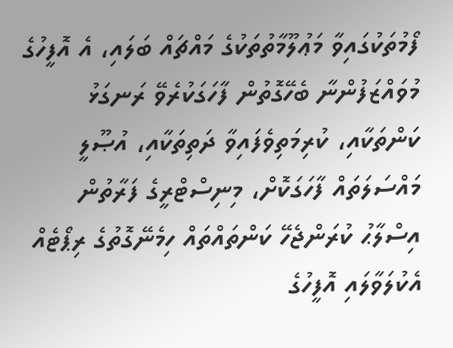ފޯމުތަކުގައިވާ މަޢުލޫމާތުތަކުގެ މައްޗައް ބަލައި، އެ އޮފީހުގެ މުވައްޒަފުންނާ ބެހޭގޮތުން ފާހަގަކުރެވޭ ރަނގަޅު ކަންތަކާއި، ކުރިމަތިވެފައިވާ ދަތިތަކާއި، އުޞޫލީ މައްސަލަތައް ފާހަގަކޮށް، މިނިސްޓްރީގެ ފަރާތުން އިސްލާޙު ކުރަންޖެހޭ ކަންތައްތައް ހިމެނޭގޮތުގެ ރިޕޯޓެއް އެކުލަވާލައި އޮފީހުގެ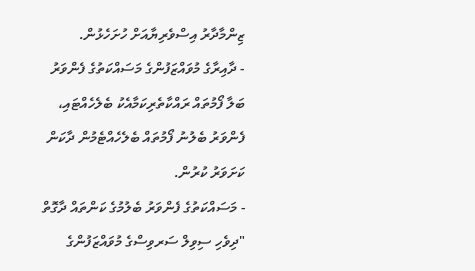ޒިންމާދާރު އިސްވެރިޔާއަށް ހުށަހެޅުން.
- ދާއިރާގެ މުވައްޒަފުންގެ މަސައްކަތުގެ ފެންވަރު ބަލާ ފޯމުތައް ރައްކާތެރިކަމާއެކު ބެލެހެއްޓައި، ފެންވަރު ބެލުނު ފޯމުތައް ބެލެހެއްޓެމުން ދާކަން ކަށަވަރު ކުރުން.
- މަސައްކަތުގެ ފެންވަރު ބެލުމުގެ ކަންތައް ދާގޮތް "ދިވެހި ސިވިލް ސަރވިސްގެ މުވައްޒަފުންގެ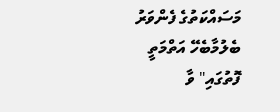މަސައްކަތުގެ ފެންވަރު ބެލުމާބެހޭ އަތްމަތީ ފޮތުގައި" ވާ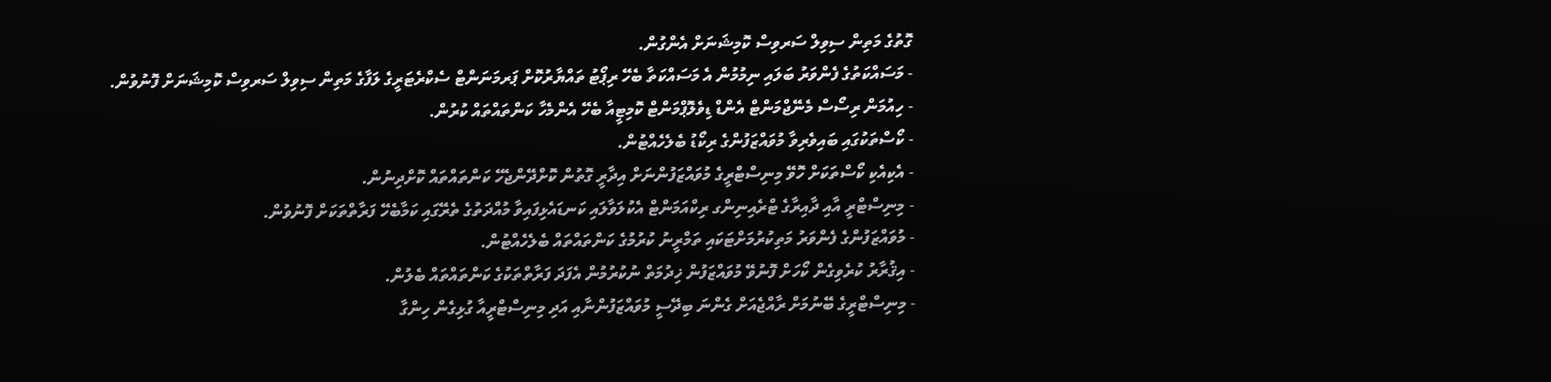ގޮތުގެ މަތިން ސިވިލް ސަރވިސް ކޮމިޝަނަށް އެންގުން.
- މަސައްކަތުގެ ފެންވަރު ބަލައި ނިމުމުން އެ މަސައްކަތާ ބެހޭ ރިޕޯޓު ތައްޔާރުކޮށް ޕަރމަނަންޓް ސެކްރެޓަރީގެ ލަފާގެ މަތިން ސިވިލް ސަރވިސް ކޮމިޝަނަށް ފޮނުވުން.
- ހިއުމަން ރިސޯސް މެނޭޖްމަންޓް އެންޑް ޑިވެލޮޕްމަންޓް ކޮމިޓީއާ ބެހޭ އެންމެހާ ކަންތައްތައް ކުރުން.
- ކޯސްތަކުގައި ބައިވެރިވާ މުވައްޒަފުންގެ ރިކޯޑު ބެލެހެއްޓުން.
- އެކިއެކި ކޯސްތަކަށް ހޮވޭ މިނިސްޓްރީގެ މުވައްޒަފުންނަށް އިދާރީ ގޮތުން ކޮށްދޭންޖެހޭ ކަންތައްތައް ކޮށްދިނުން.
- މިނިސްޓްރީ އާއި ދާއިރާގެ ޓްރެއިނިންގ ރިކްއަމަންޓް އެކުލަވާލައި ކަނޑައެޅިފައިވާ މުއްދަތުގެ ތެރޭގައި ކަމާބެހޭ ފަރާތްތަކަށް ފޮނުވުން.
- މުވައްޒަފުންގެ ފެންވަރު މަތިކުރުމަށްޓަކައި ތަމްރީނު ކުރުމުގެ ކަންތައްތައް ބެލެހެއްޓުން.
- އިޤުރާރު ކުރެވިގެން ކޯހަށް ފޮނުވޭ މުވައްޒަފުން ޚިދުމަތް ނުކުރުމުން އެފަދަ ފަރާތްތަކުގެ ކަންތައްތައް ބެލުން.
- މިނިސްޓްރީގެ ބޭނުމަށް ރާއްޖެއަށް ގެންނަ ބިދޭސީ މުވައްޒަފުންނާއި އަދި މިނިސްޓްރީއާ ގުޅިގެން ހިންގާ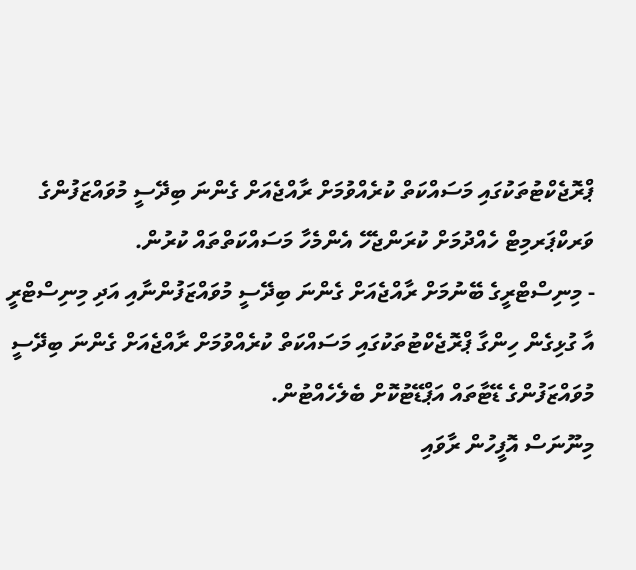ޕްރޮޖެކްޓުތަކުގައި މަސައްކަތް ކުރެއްވުމަށް ރާއްޖެއަށް ގެންނަ ބިދޭސީ މުވައްޒަފުންގެ ވަރކްޕަރމިޓް ހެއްދުމަށް ކުރަންޖެހޭ އެންމެހާ މަސައްކަތްތައް ކުރުން.
- މިނިސްޓްރީގެ ބޭނުމަށް ރާއްޖެއަށް ގެންނަ ބިދޭސީ މުވައްޒަފުންނާއި އަދި މިނިސްޓްރީ އާ ގުޅިގެން ހިންގާ ޕްރޮޖެކްޓުތަކުގައި މަސައްކަތް ކުރެއްވުމަށް ރާއްޖެއަށް ގެންނަ ބިދޭސީ މުވައްޒަފުންގެ ޑޭޓާތައް އަޕްޑޭޓުކޮށް ބެލެހެއްޓުން.
މިނޫނަސް އޮފީހުން ރާވައި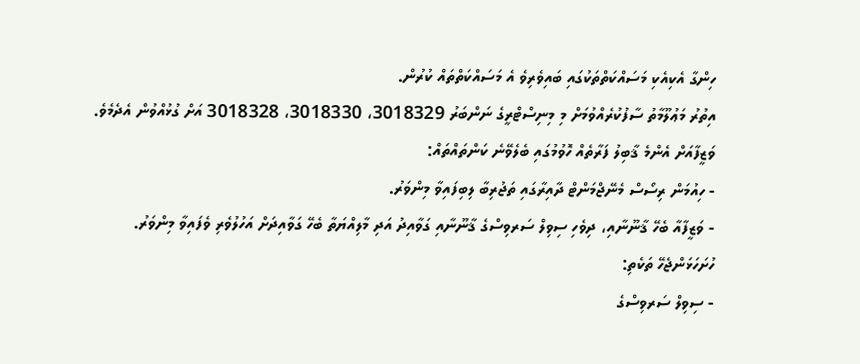ހިންގާ އެކިއެކި މަސައްކަތްތަކުގައި ބައިވެރިވެ އެ މަސައްކަތްތައް ކުރުން.
އިތުރު މަޢުލޫމާތު ސާފުކުރެއްވުމަށް މި މިނިސްޓްރީގެ ނަންބަރު 3018329، 3018330، 3018328 އަށް ގުޅުއްވުން އެދެމެވެ.
ވަޒީފާއަށް އެންމެ ޤާބިލު ފަރާތެއް ހޮވުމުގައި ބެލެވޭނެ ކަންތައްތައް:
- ހިއުމަން ރިސޯސް މެނޭޖްމަންޓް ދާއިރާގައި ތަޖުރިބާ ލިބިފައިވާ މިންވަރު.
- ވަޒީފާއާ ބެހޭ ޤާނޫނާއި، ދިވެހި ސިވިލް ސަރވިސްގެ ޤާނޫނާއި ގަވާއިދު އަދި މާލިއްޔަތާ ބެހޭ ގަވާއިދަށް އަހުލުވެރި ވެފައިވާ މިންވަރު.
ހުށަހަޅަންޖެހޭ ތަކެތި:
- ސިވިލް ސަރވިސްގެ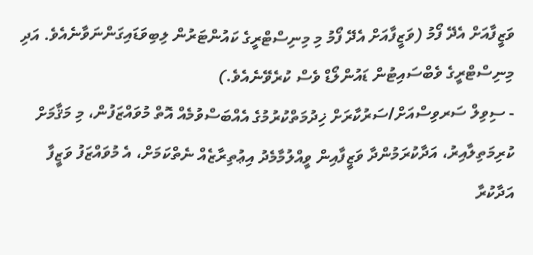ވަޒީފާއަށް އެދޭ ފޯމު (ވަޒީފާއަށް އެދޭ ފޯމު މި މިނިސްޓްރީގެ ކައުންޓަރުން ލިބިވަޑައިގަންނަވާނެއެވެ. އަދި މިނިސްޓްރީގެ ވެބްސައިޓުން ޑައުންލޯޑް ވެސް ކުރެވޭނެއެވެ.)
- ސިވިލް ސަރވިސްއަށް/ސަރުކާރަށް ޚިދުމަތްކުރުމުގެ އެއްބަސްވުމެއް އޮތް މުވައްޒަފުން، މި މަޤާމަށް ކުރިމަތިލާއިރު، އަދާކުރަމުންދާ ވަޒީފާއިން ވީއްލުމާމެދު އިޢުތިރާޒެއް ނެތްކަމަށް، އެ މުވައްޒަފު ވަޒީފާ އަދާކުރާ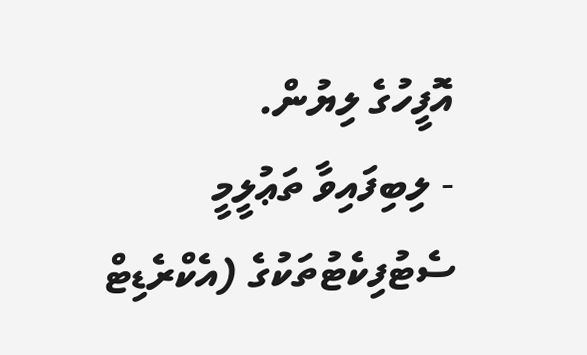އޮފީހުގެ ލިޔުން.
- ލިބިފައިވާ ތަޢުލީމީ ސެޓުފިކެޓުތަކުގެ (އެކްރެޑިޓް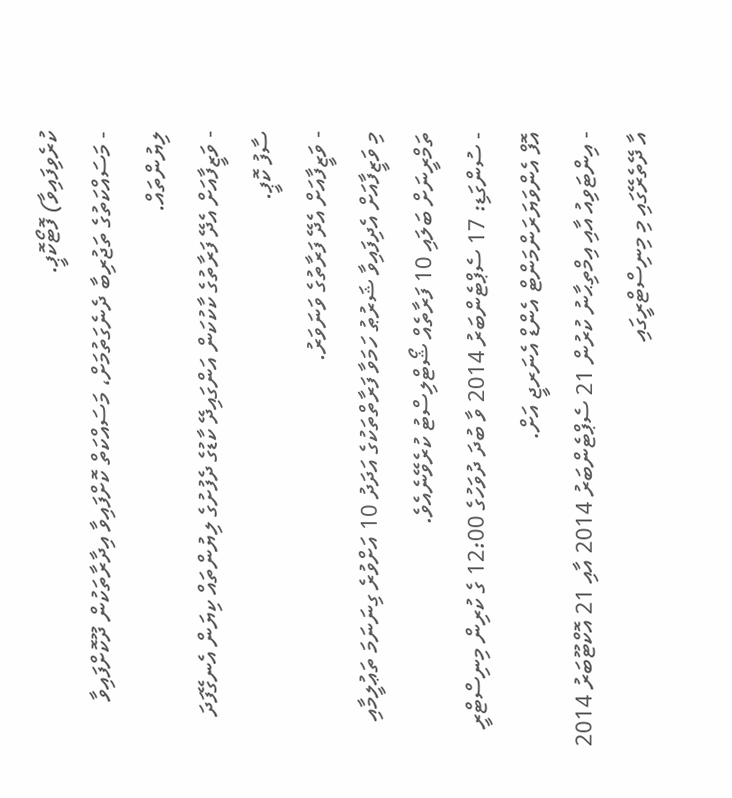ކުރެވިފައިވާ) ފޮޓޯކޮޕީ.
- މަސައްކަތުގެ ތަޖުރިބާ ދެނެގަތުމަށް، މަސައްކަތް ކޮށްފައިވާ އިދާރާތަކުން ދޫކޮށްފައިވާ ލިޔުންތައް.
- ވަޒީފާއަށް އެދޭ ފަރާތުގެ ކާކުކަން އަންގައިދޭ ކާޑުގެ ދެފުށުގެ ލިޔުންތައް ކިޔަން އެނގޭފަދަ ސާފު ކޮޕީ.
- ވަޒީފާއަށް އެދޭ ފަރާތުގެ ވަނަވަރު.
މި ވަޒީފާއަށް އެދިފައިވާ ޝަރުޠު ހަމަވާ ފަރާތްތަކުގެ އަދަދު 10 އަށްވުރެ ގިނަނަމަ ތަޢުލީމާއި ތަމްރީނަށް ބަލައި 10 ފަރާތެއް ޝޯޓްލިސްޓު ކުރެވޭނެއެވެ.
- ސުންގަޑި: 17 ސެޕްޓެންބަރު 2014 ވާ ބުދަ ދުވަހުގެ 12:00 ގެ ކުރިން މިނިސްޓްރީ އޮފް އެންވަޔަރަންމަންޓް އެންޑް އެނަރޖީ އަށް.
- އިންޓަވިއު އާއި އިމްތިޙާނު ކުރުން 21 ސެޕްޓެންބަރު 2014 އާއި 21 އޮކްޓޫބަރު 2014 އާ ދޭތެރޭގައި މި މިނިސްޓްރީގައި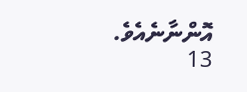އޮންނާނެއެވެ.
13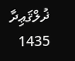ޛުލްޤަޢިދާ 1435